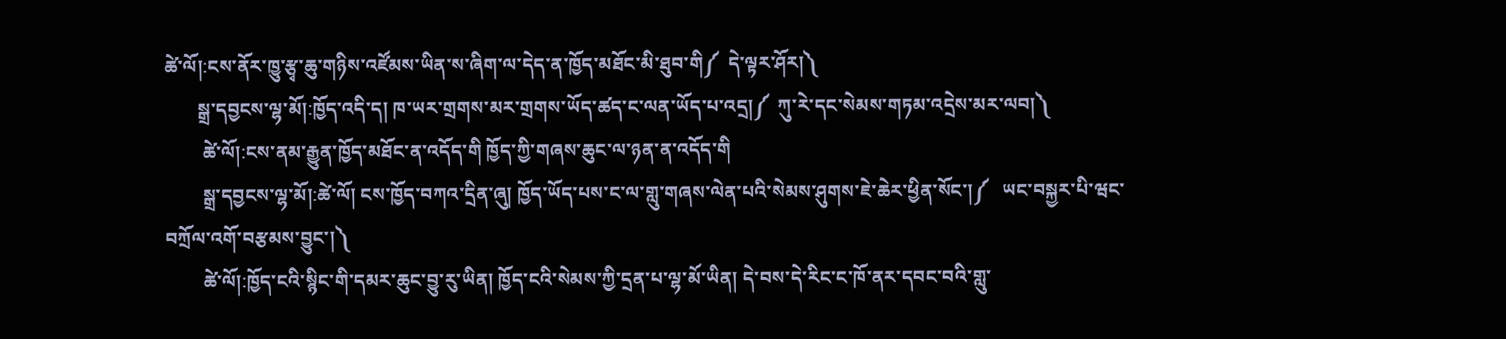ཚེ་ལོ།:ངས་ནོར་ཁྱུ་རྩྭ་ཆུ་གཉིས་འཛོམས་ཡིན་ས་ཞིག་ལ་དེད་ན་ཁྱོད་མཐོང་མི་ཐུབ་གི༼  དེ་ལྟར་ཤོར།༽
       སྒྲ་དབྱངས་ལྷ་མོ།:ཁྱོད་འདི་ད། ཁ་ཡར་གྲགས་མར་གྲགས་ཡོད་ཚད་ང་ལན་ཡོད་པ་འདྲ།༼  ཀུ་རེ་དང་སེམས་གཏམ་འདྲེས་མར་ལབ།༽
        ཚེ་ལོ།:ངས་ནམ་རྒྱུན་ཁྱོད་མཐོང་ན་འདོད་གི ཁྱོད་ཀྱི་གཞས་ཆུང་ལ་ཉན་ན་འདོད་གི
        སྒྲ་དབྱངས་ལྷ་མོ།:ཚེ་ལོ། ངས་ཁྱོད་བཀའ་དྲིན་ཞུ། ཁྱོད་ཡོད་པས་ང་ལ་གླུ་གཞས་ལེན་པའི་སེམས་ཤུགས་ཇེ་ཆེར་ཕྱིན་སོང་།༼   ཡང་བསྐྱར་པི་ཝང་བཀྲོལ་འགོ་བརྩམས་བྱུང་།༽
        ཚེ་ལོ།:ཁྱོད་ངའི་སྙིང་གི་དམར་ཆུང་བྱུ་རུ་ཡིན། ཁྱོད་ངའི་སེམས་ཀྱི་དྲན་པ་ལྷ་མོ་ཡིན། དེ་བས་དེ་རིང་ང་ཁོ་ནར་དབང་བའི་གླུ་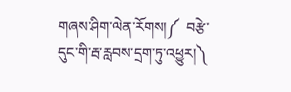གཞས་ཤིག་ལེན་རོགས།༼  བརྩེ་དུང་གི་རྦ་རླབས་དྲག་ཏུ་འཕྱུར།༽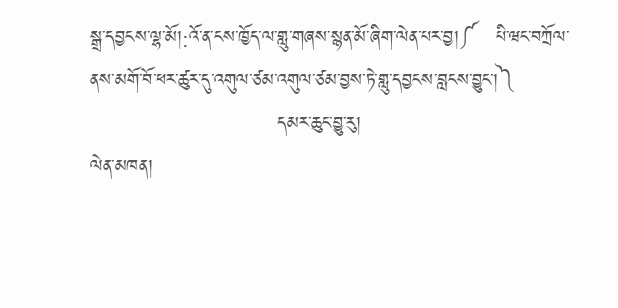སྒྲ་དབྱངས་ལྷ་མོ།:འོ་ན་ངས་ཁྱོད་ལ་གླུ་གཞས་སྙན་མོ་ཞིག་ལེན་པར་བྱ།༼   པི་ཝང་བཀྲོལ་ནས་མགོ་བོ་ཕར་ཚུར་དུ་འགུལ་ཙམ་འགུལ་ཙམ་བྱས་ཏེ་གླུ་དབྱངས་བླངས་བྱུང་།༽
                             དམར་ཆུང་བྱུ་རུ།
ལེན་མཁན།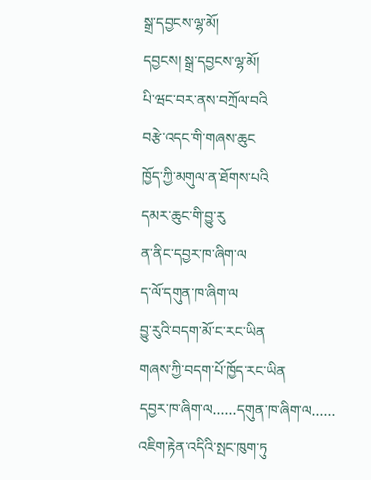སྒྲ་དབྱངས་ལྷ་མོ།
དབྱངས། སྒྲ་དབྱངས་ལྷ་མོ།
པི་ཝང་བར་ནས་བཀྲོལ་བའི
བརྩེ་འདང་གི་གཞས་ཆུང
ཁྱོད་ཀྱི་མགུལ་ན་ཐོགས་པའི
དམར་ཆུང་གི་བྱུ་རུ
ན་ནིང་དབྱར་ཁ་ཞིག་ལ
ད་ལོ་དགུན་ཁ་ཞིག་ལ
བྱུ་རུའི་བདག་མོ་ང་རང་ཡིན
གཞས་ཀྱི་བདག་པོ་ཁྱོད་རང་ཡིན
དབྱར་ཁ་ཞིག་ལ......དགུན་ཁ་ཞིག་ལ......
འཇིག་རྟེན་འདིའི་སྤང་ཁུག་ཏུ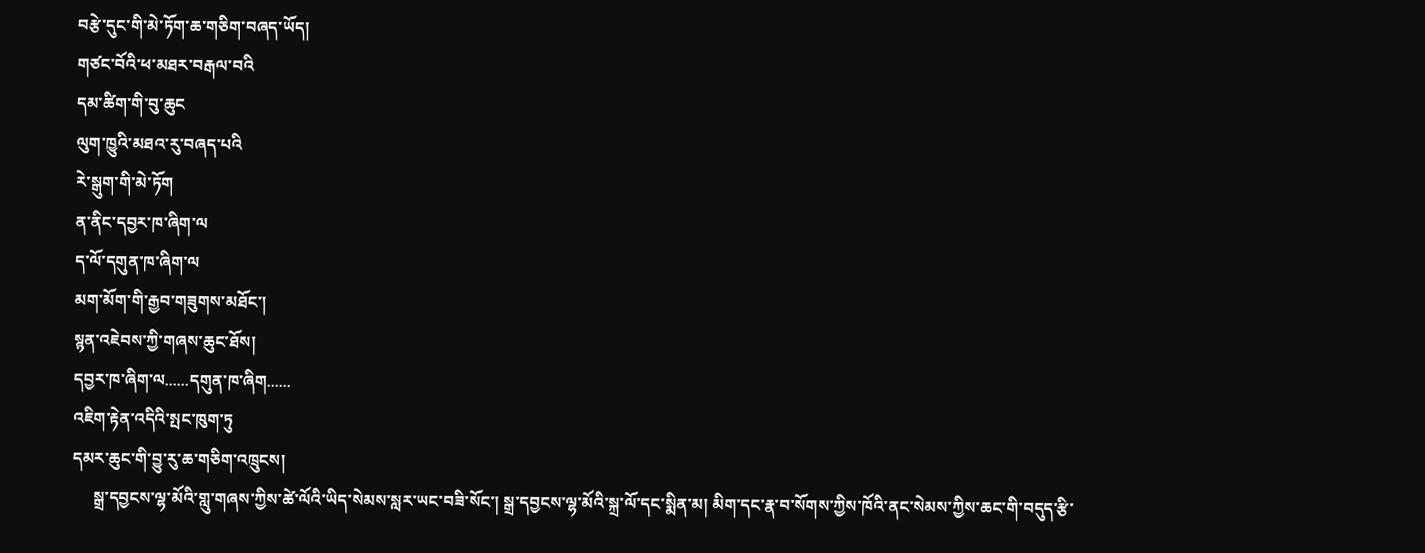བརྩེ་དུང་གི་མེ་ཏོག་ཆ་གཅིག་བཞད་ཡོད།
གཙང་བོའི་ཕ་མཐར་བརྒལ་བའི
དམ་ཚིག་གི་བུ་ཆུང
ལུག་ཁྱུའི་མཐའ་རུ་བཞད་པའི
རེ་སྒུག་གི་མེ་ཏོག
ན་ནིང་དབྱར་ཁ་ཞིག་ལ
ད་ལོ་དགུན་ཁ་ཞིག་ལ
མག་མོག་གི་རྒྱབ་གཟུགས་མཐོང་།
སྙན་འཇེབས་ཀྱི་གཞས་ཆུང་ཐོས།
དབྱར་ཁ་ཞིག་ལ......དགུན་ཁ་ཞིག......
འཇིག་རྟེན་འདིའི་སྤང་ཁུག་ཏུ
དམར་ཆུང་གི་བྱུ་རུ་ཆ་གཅིག་འཁྲུངས།
     སྒྲ་དབྱངས་ལྷ་མོའི་གླུ་གཞས་ཀྱིས་ཚེ་ལོའི་ཡིད་སེམས་སླར་ཡང་བཟི་སོང་། སྒྲ་དབྱངས་ལྷ་མོའི་སྐྲ་ལོ་དང་སྨིན་མ། མིག་དང་རྣ་བ་སོགས་ཀྱིས་ཁོའི་ནང་སེམས་ཀྱིས་ཆང་གི་བདུད་རྩི་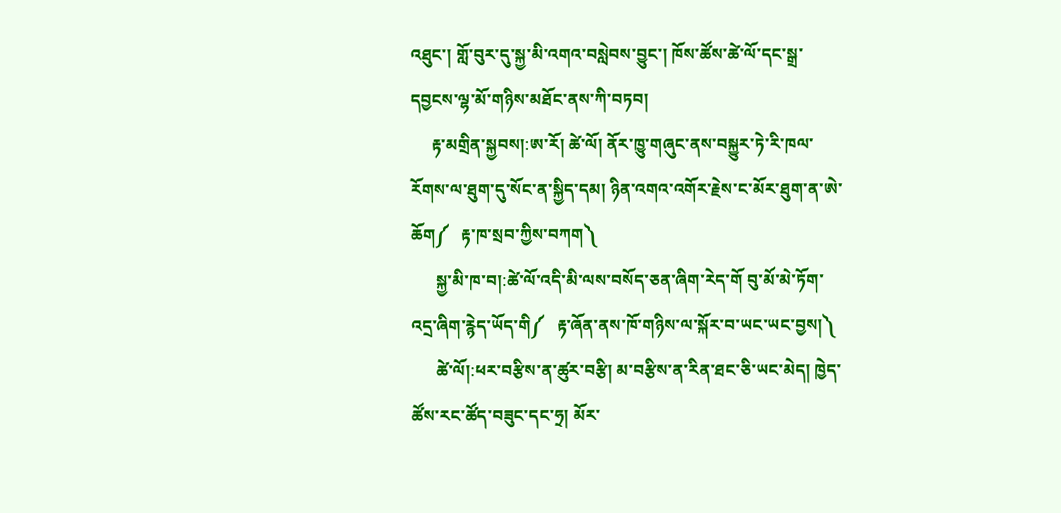འཐུང་། གློ་བུར་དུ་སྐྱ་མི་འགའ་བསླེབས་བྱུང་། ཁོས་ཚོས་ཚེ་ལོ་དང་སྒྲ་དབྱངས་ལྷ་མོ་གཉིས་མཐོང་ནས་ཀི་བཏབ།
     རྟ་མགྲིན་སྐྱབས།:ཨ་རོ། ཚེ་ལོ། ནོར་ཁྱུ་གཞུང་ནས་བསྐྱུར་ཏེ་རི་ཁལ་རོགས་ལ་ཐུག་དུ་སོང་ན་སྐྱིད་དམ། ཉིན་འགའ་འགོར་རྗེས་ང་མོར་ཐུག་ན་ཨེ་ཆོག༼   རྟ་ཁ་སྲབ་ཀྱིས་བཀག༽
      སྐྱ་མི་ཁ་བ།:ཚེ་ལོ་འདི་མི་ལས་བསོད་ཅན་ཞིག་རེད་གོ བུ་མོ་མེ་ཏོག་འདྲ་ཞིག་རྙེད་ཡོད་གི༼   རྟ་ཞོན་ནས་ཁོ་གཉིས་ལ་སྐོར་བ་ཡང་ཡང་བྱས།༽
      ཚེ་ལོ།:ཕར་བརྩིས་ན་ཚུར་བརྩི། མ་བརྩིས་ན་རིན་ཐང་ཅི་ཡང་མེད། ཁྱེད་ཚོས་རང་ཚོད་བཟུང་དང་ཧྲ། མོར་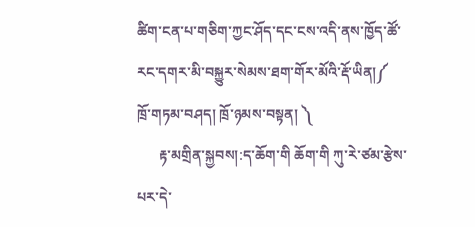ཚིག་ངན་པ་གཅིག་ཀྱང་ཤོད་དང་ངས་འདི་ནས་ཁྱོད་ཚོ་རང་དགར་མི་བསྐྱུར་སེམས་ཐག་གོར་མོའི་རྡོ་ཡིན།༼  ཁྲོ་གཏམ་བཤད། ཁྲོ་ཉམས་བསྟན། ༽
      རྟ་མགྲིན་སྐྱབས།:ད་ཆོག་གི ཆོག་གི ཀུ་རེ་ཙམ་རྩེས་པར་དེ་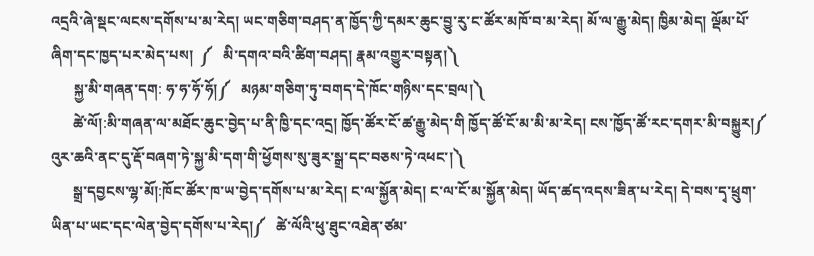འདྲའི་ཞེ་སྡང་ལངས་དགོས་པ་མ་རེད། ཡང་གཅིག་བཤད་ན་ཁྱོད་ཀྱི་དམར་ཆུང་བྱུ་རུ་ང་ཚོར་མཁོ་བ་མ་རེད། མོ་ལ་རྒྱུ་མེད། ཁྱིམ་མེད། ལྡོམ་པོ་ཞིག་དང་ཁྱད་པར་མེད་པས།  ༼   མི་དགའ་བའི་ཚིག་བཤད། རྣམ་འགྱུར་བསྟན།༽
      སྐྱ་མི་གཞན་དག: ཧ་ཧ་ཧོ་ཧོ།༼   མཉམ་གཅིག་ཏུ་བགད་དེ་ཁོང་གཉིས་དང་བྲལ།༽
      ཚེ་ལོ།:མི་གཞན་ལ་མཐོང་ཆུང་བྱེད་པ་ནི་ཁྱི་དང་འདྲ། ཁྱོད་ཚོར་ངོ་ཚ་རྒྱུ་མེད་གི ཁྱོད་ཚོ་ངོ་མ་མི་མ་རེད། ངས་ཁྱོད་ཚོ་རང་དགར་མི་བསྐྱུར།༼   འུར་ཆའི་ནང་དུ་རྡོ་བཞག་ཏེ་སྐྱ་མི་དག་གི་ཕྱོགས་སུ་ཟུར་སྒྲ་དང་བཅས་ཏེ་འཕང་།༽
      སྒྲ་དབྱངས་ལྷ་མོ།:ཁོང་ཚོར་ཁ་ཡ་བྱེད་དགོས་པ་མ་རེད། ང་ལ་སྐྱོན་མེད། ང་ལ་ངོ་མ་སྐྱོན་མེད། ཡོད་ཚད་འདས་ཟིན་པ་རེད། དེ་བས་དྭ་ཕྲུག་ཡིན་པ་ཡང་དང་ལེན་བྱེད་དགོས་པ་རེད།༼   ཚེ་ལོའི་ཕུ་ཐུང་འཐེན་ཙམ་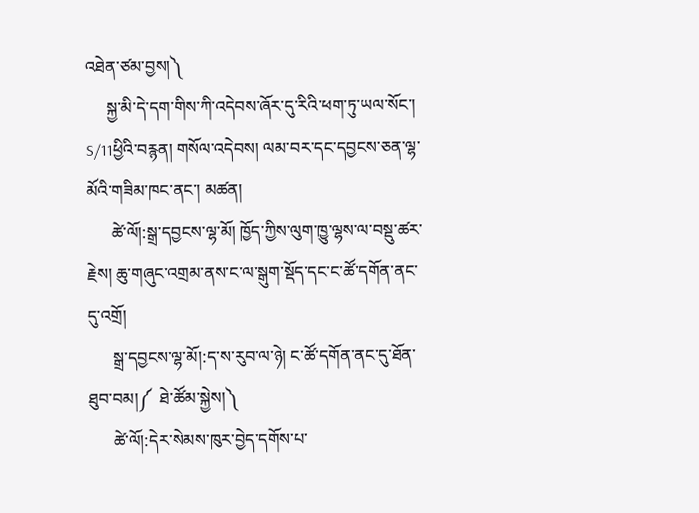འཐེན་ཙམ་བྱས།༽
     སྐྱ་མི་དེ་དག་གིས་ཀི་འདེབས་ཞོར་དུ་རིའི་ཕག་ཏུ་ཡལ་སོང་།
S/11ཕྱིའི་བརྙན། གསོལ་འདེབས། ལམ་བར་དང་དབྱངས་ཅན་ལྷ་མོའི་གཟིམ་ཁང་ནང་། མཚན།
      ཚེ་ལོ།:སྒྲ་དབྱངས་ལྷ་མོ། ཁྱོད་ཀྱིས་ལུག་ཁྱུ་ལྷས་ལ་བསྡུ་ཚར་རྗེས། ཆུ་གཞུང་འགྲམ་ནས་ང་ལ་སྒུག་སྡོད་དང་ང་ཚོ་དགོན་ནང་དུ་འགྲོ།
      སྒྲ་དབྱངས་ལྷ་མོ།:ད་ས་རུབ་ལ་ཉེ། ང་ཚོ་དགོན་ནང་དུ་ཐོན་ཐུབ་བམ།༼  ཐེ་ཚོམ་སྐྱེས།༽
      ཚེ་ལོ།:དེར་སེམས་ཁུར་བྱེད་དགོས་པ་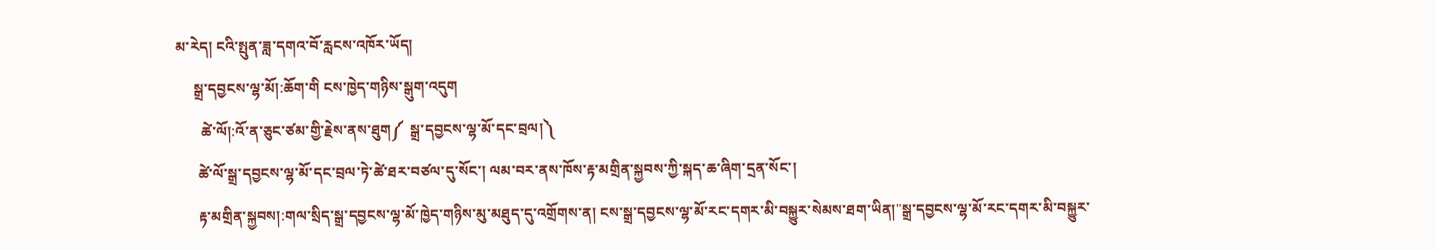མ་རེད། ངའི་སྤུན་ཟླ་དགའ་བོ་རླངས་འཁོར་ཡོད།
     སྒྲ་དབྱངས་ལྷ་མོ།:ཆོག་གི ངས་ཁྱེད་གཉིས་སྒུག་འདུག
       ཚེ་ལོ།:འོ་ན་ཅུང་ཙམ་གྱི་རྗེས་ནས་ཐུག༼  སྒྲ་དབྱངས་ལྷ་མོ་དང་བྲལ།༽
      ཚེ་ལོ་སྒྲ་དབྱངས་ལྷ་མོ་དང་བྲལ་ཏེ་ཚེ་ཐར་བཙལ་དུ་སོང་། ལམ་བར་ནས་ཁོས་རྟ་མགྲིན་སྐྱབས་ཀྱི་སྐད་ཆ་ཞིག་དྲན་སོང་།
      རྟ་མགྲིན་སྐྱབས།:གལ་སྲིད་སྒྲ་དབྱངས་ལྷ་མོ་ཁྱེད་གཉིས་མུ་མཐུད་དུ་འགྲོགས་ན། ངས་སྒྲ་དབྱངས་ལྷ་མོ་རང་དགར་མི་བསྐྱུར་སེམས་ཐག་ཡིན།"སྒྲ་དབྱངས་ལྷ་མོ་རང་དགར་མི་བསྐྱུར་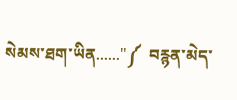སེམས་ཐག་ཡིན......"༼  བརྙན་མེད་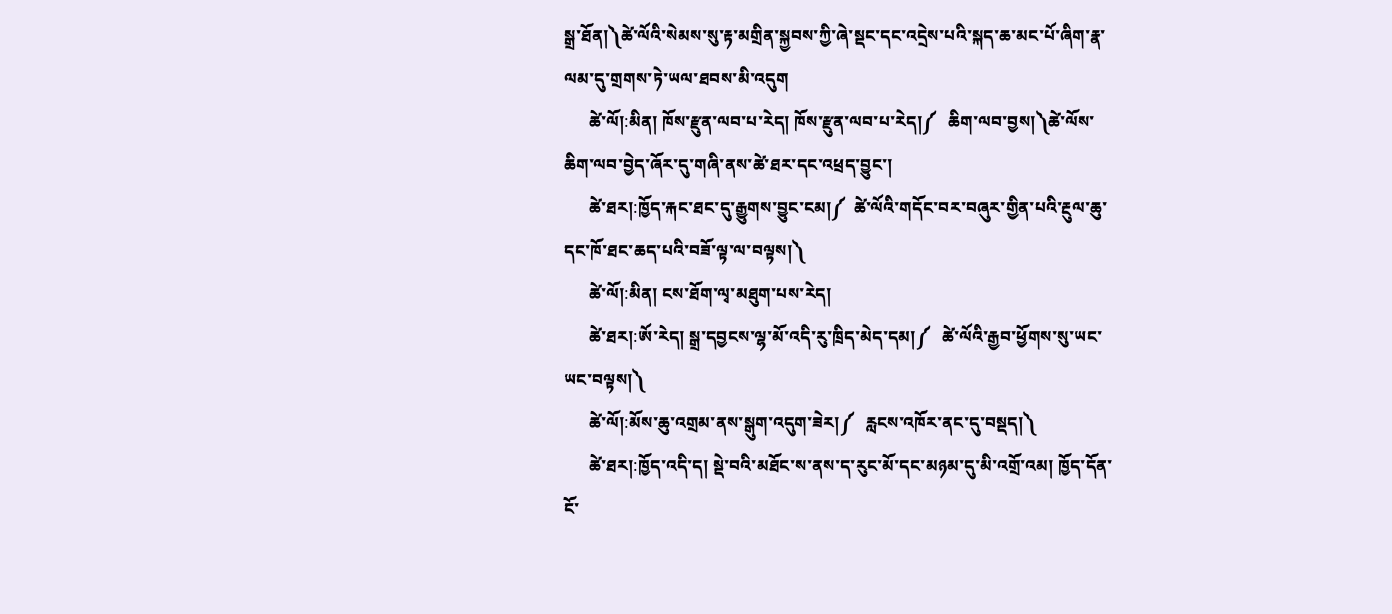སྒྲ་ཐོན།༽ཚེ་ལོའི་སེམས་སུ་རྟ་མགྲིན་སྐྱབས་ཀྱི་ཞེ་སྡང་དང་འདྲེས་པའི་སྐད་ཆ་མང་པོ་ཞིག་རྣ་ལམ་དུ་གྲགས་ཏེ་ཡལ་ཐབས་མི་འདུག
      ཚེ་ལོ།:མིན། ཁོས་རྫུན་ལབ་པ་རེད། ཁོས་རྫུན་ལབ་པ་རེད།༼   ཆིག་ལབ་བྱས།༽ཚེ་ལོས་ཆིག་ལབ་བྱེད་ཞོར་དུ་གཞི་ནས་ཚེ་ཐར་དང་འཕྲད་བྱུང་།
      ཚེ་ཐར།:ཁྱོད་རྐང་ཐང་དུ་རྒྱུགས་བྱུང་ངམ།༼  ཚེ་ལོའི་གདོང་བར་བཞུར་གྱིན་པའི་རྔུལ་ཆུ་དང་ཁོ་ཐང་ཆད་པའི་བཟོ་ལྟ་ལ་བལྟས།༽
      ཚེ་ལོ།:མིན། ངས་ཐོག་ལྭ་མཐུག་པས་རེད།
      ཚེ་ཐར།:ཨོ་རེད། སྒྲ་དབྱངས་ལྷ་མོ་འདི་རུ་ཁྲིད་མེད་དམ།༼   ཚེ་ལོའི་རྒྱབ་ཕྱོགས་སུ་ཡང་ཡང་བལྟས།༽
      ཚེ་ལོ།:མོས་ཆུ་འགྲམ་ནས་སྒུག་འདུག་ཟེར།༼   རླངས་འཁོར་ནང་དུ་བསྡད།༽
      ཚེ་ཐར།:ཁྱོད་འདི་ད། སྡེ་བའི་མཐོང་ས་ནས་ད་རུང་མོ་དང་མཉམ་དུ་མི་འགྲོ་འམ། ཁྱོད་དོན་ངོ་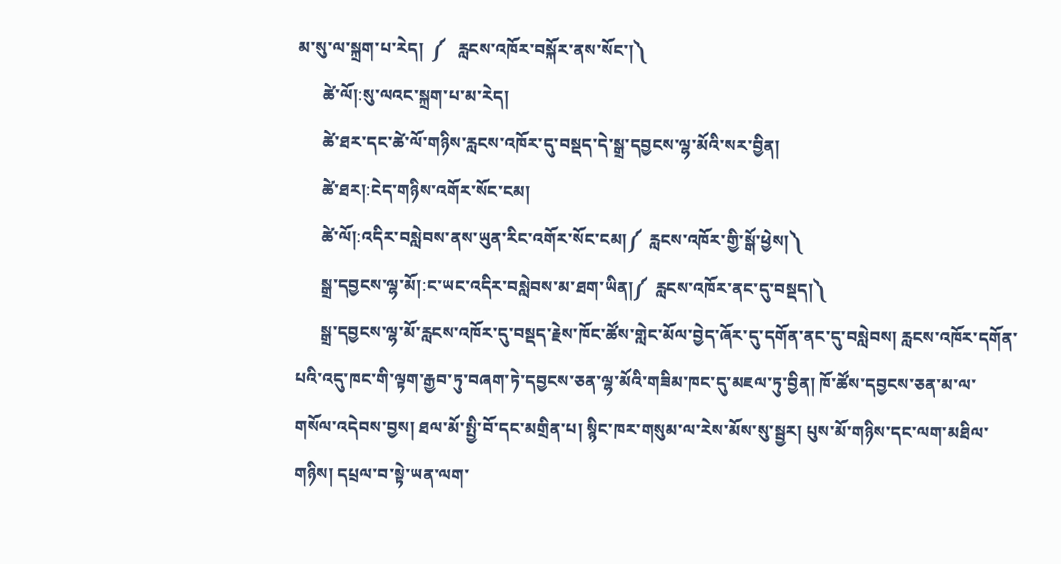མ་སུ་ལ་སྐྲག་པ་རེད།  ༼   རླངས་འཁོར་བསྐོར་ནས་སོང་།༽
      ཚེ་ལོ།:སུ་ལའང་སྐྲག་པ་མ་རེད།
      ཚེ་ཐར་དང་ཚེ་ལོ་གཉིས་རླངས་འཁོར་དུ་བསྡད་དེ་སྒྲ་དབྱངས་ལྷ་མོའི་སར་བྱིན།
      ཚེ་ཐར།:ངེད་གཉིས་འགོར་སོང་ངམ།
      ཚེ་ལོ།:འདིར་བསླེབས་ནས་ཡུན་རིང་འགོར་སོང་ངམ།༼  རླངས་འཁོར་གྱི་སྒོ་ཕྱེས།༽
      སྒྲ་དབྱངས་ལྷ་མོ།:ང་ཡང་འདིར་བསླེབས་མ་ཐག་ཡིན།༼  རླངས་འཁོར་ནང་དུ་བསྡད།༽
      སྒྲ་དབྱངས་ལྷ་མོ་རླངས་འཁོར་དུ་བསྡད་རྗེས་ཁོང་ཚོས་གླེང་མོལ་བྱེད་ཞོར་དུ་དགོན་ནང་དུ་བསླེབས། རླངས་འཁོར་དགོན་པའི་འདུ་ཁང་གི་ལྟག་རྒྱབ་ཏུ་བཞག་ཏེ་དབྱངས་ཅན་ལྷ་མོའི་གཟིམ་ཁང་དུ་མཇལ་ཏུ་བྱིན། ཁོ་ཚོས་དབྱངས་ཅན་མ་ལ་གསོལ་འདེབས་བྱས། ཐལ་མོ་སྤྱི་བོ་དང་མགྲིན་པ། སྙིང་ཁར་གསུམ་ལ་རེས་མོས་སུ་སྦྱར། པུས་མོ་གཉིས་དང་ལག་མཐིལ་གཉིས། དཔྲལ་བ་སྟེ་ཡན་ལག་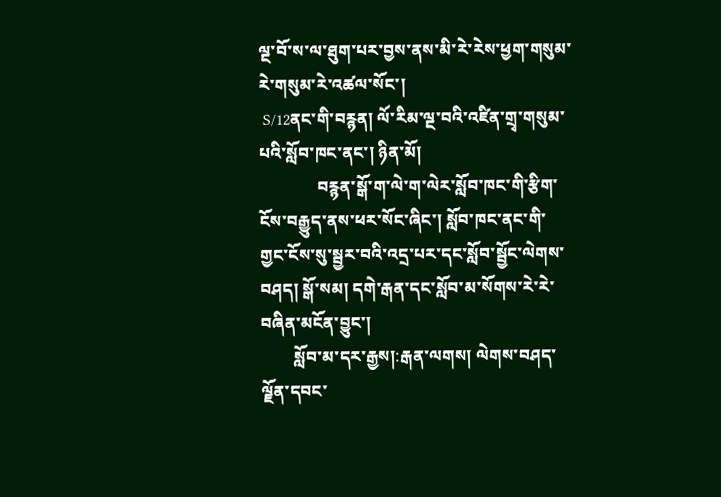ལྔ་བོ་ས་ལ་ཐུག་པར་བྱས་ནས་མི་རེ་རེས་ཕྱག་གསུམ་རེ་གསུམ་རེ་འཚལ་སོང་།
 S/12ནང་གི་བརྙན། ལོ་རིམ་ལྔ་བའི་འཛིན་གྲྭ་གསུམ་པའི་སློབ་ཁང་ནང་། ཉིན་མོ།
              བརྙན་སྒོ་ག་ལེ་ག་ལེར་སློབ་ཁང་གི་རྩིག་ངོས་བརྒྱུད་ནས་ཕར་སོང་ཞིང་། སློབ་ཁང་ནང་གི་གྱང་ངོས་སུ་སྦྱར་བའི་འདྲ་པར་དང་སློབ་སྦྱོང་ལེགས་བཤད། སྒོ་སམ། དགེ་རྒན་དང་སློབ་མ་སོགས་རེ་རེ་བཞིན་མངོན་བྱུང་།
        སློབ་མ་དར་རྒྱས།:རྒན་ལགས། ལེགས་བཤད་ལྗོན་དབང་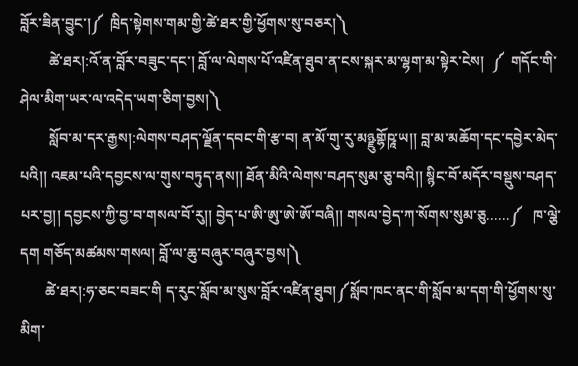བློར་ཟིན་བྱུང་།༼  ཁྲིད་སྟེགས་གམ་གྱི་ཚེ་ཐར་གྱི་ཕྱོགས་སུ་བཅར།༽
        ཚེ་ཐར།:འོ་ན་བློར་བཟུང་དང་། བློ་ལ་ལེགས་པོ་འཛིན་ཐུབ་ན་ངས་སྐར་མ་ལྷག་མ་སྟེར་ངེས།  ༼  གདོང་གི་ཤེལ་མིག་ཡར་ལ་འདེད་ཡག་ཅིག་བྱས།༽
        སློབ་མ་དར་རྒྱས།:ལེགས་བཤད་ལྗོན་དབང་གི་རྩ་བ། ན་མོ་གུ་རུ་མཉྫུགྷོཥཱ་ཡ།། བླ་མ་མཆོག་དང་དབྱེར་མེད་པའི།། འཇམ་པའི་དབྱངས་ལ་གུས་བཏུད་ནས།། ཐོན་མིའི་ལེགས་བཤད་སུམ་ཅུ་བའི།། སྙིང་བོ་མདོར་བསྡུས་བཤད་པར་བྱ།། དབྱངས་ཀྱི་བྱ་བ་གསལ་བོ་རུ།། བྱེད་པ་ཨི་ཨུ་ཨེ་ཨོ་བཞི།། གསལ་བྱེད་ཀ་སོགས་སུམ་ཅུ......༼   ཁ་ལྕེ་དག གཅོད་མཚམས་གསལ། བློ་ལ་ཆུ་བཞུར་བཞུར་བྱས།༽
       ཚེ་ཐར།:ཧ་ཅང་བཟང་གི ད་རུང་སློབ་མ་སུས་བློར་འཛིན་ཐུབ།༼སློབ་ཁང་ནང་གི་སློབ་མ་དག་གི་ཕྱོགས་སུ་མིག་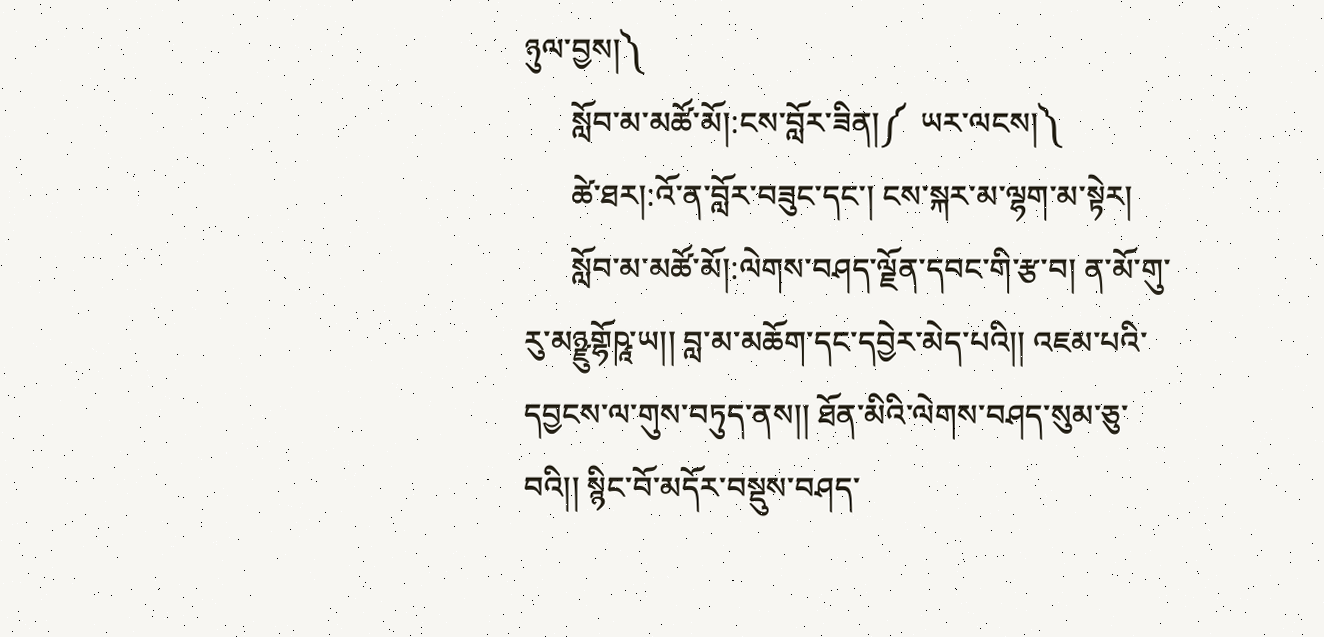ཉུལ་བྱས།༽
      སློབ་མ་མཚོ་མོ།:ངས་བློར་ཟིན།༼  ཡར་ལངས།༽
      ཚེ་ཐར།:འོ་ན་བློར་བཟུང་དང་། ངས་སྐར་མ་ལྷག་མ་སྟེར།
      སློབ་མ་མཚོ་མོ།:ལེགས་བཤད་ལྗོན་དབང་གི་རྩ་བ། ན་མོ་གུ་རུ་མཉྫུགྷོཥཱ་ཡ།། བླ་མ་མཆོག་དང་དབྱེར་མེད་པའི།། འཇམ་པའི་དབྱངས་ལ་གུས་བཏུད་ནས།། ཐོན་མིའི་ལེགས་བཤད་སུམ་ཅུ་བའི།། སྙིང་བོ་མདོར་བསྡུས་བཤད་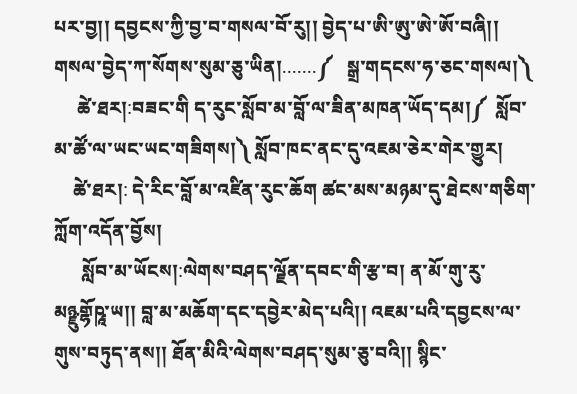པར་བྱ།། དབྱངས་ཀྱི་བྱ་བ་གསལ་བོ་རུ།། བྱེད་པ་ཨི་ཨུ་ཨེ་ཨོ་བཞི།། གསལ་བྱེད་ཀ་སོགས་སུམ་ཅུ་ཡིན།.......༼   སྒྲ་གདངས་ཧ་ཅང་གསལ།༽
     ཚེ་ཐར།:བཟང་གི ད་རུང་སློབ་མ་བློ་ལ་ཟིན་མཁན་ཡོད་དམ།༼  སློབ་མ་ཚོ་ལ་ཡང་ཡང་གཟིགས།༽ སློབ་ཁང་ནང་དུ་འཇམ་ཅེར་གེར་གྱུར།
    ཚེ་ཐར།: དེ་རིང་བློ་མ་འཛིན་རུང་ཆོག ཚང་མས་མཉམ་དུ་ཐེངས་གཅིག་ཀློག་འདོན་བྱོས།
      སློབ་མ་ཡོངས།:ལེགས་བཤད་ལྗོན་དབང་གི་རྩ་བ། ན་མོ་གུ་རུ་མཉྫུགྷོཥཱ་ཡ།། བླ་མ་མཆོག་དང་དབྱེར་མེད་པའི།། འཇམ་པའི་དབྱངས་ལ་གུས་བཏུད་ནས།། ཐོན་མིའི་ལེགས་བཤད་སུམ་ཅུ་བའི།། སྙིང་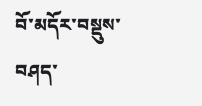བོ་མདོར་བསྡུས་བཤད་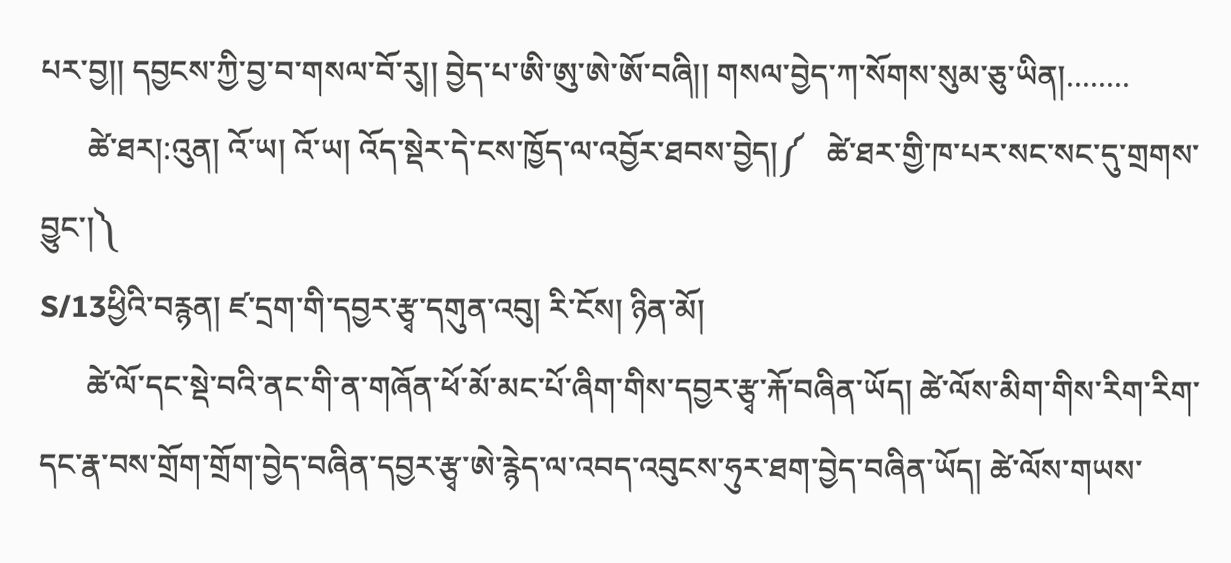པར་བྱ།། དབྱངས་ཀྱི་བྱ་བ་གསལ་བོ་རུ།། བྱེད་པ་ཨི་ཨུ་ཨེ་ཨོ་བཞི།། གསལ་བྱེད་ཀ་སོགས་སུམ་ཅུ་ཡིན།........
      ཚེ་ཐར།:འུན། འོ་ཡ། འོ་ཡ། འོད་སྡེར་དེ་ངས་ཁྱོད་ལ་འབྱོར་ཐབས་བྱེད།༼   ཚེ་ཐར་གྱི་ཁ་པར་སང་སང་དུ་གྲགས་བྱུང་།༽
S/13ཕྱིའི་བརྙན། ཛ་དྲག་གི་དབྱར་རྩྭ་དགུན་འབུ། རི་ངོས། ཉིན་མོ།
      ཚེ་ལོ་དང་སྡེ་བའི་ནང་གི་ན་གཞོན་ཕོ་མོ་མང་པོ་ཞིག་གིས་དབྱར་རྩྭ་རྐོ་བཞིན་ཡོད། ཚེ་ལོས་མིག་གིས་རིག་རིག་དང་རྣ་བས་གྲོག་གྲོག་བྱེད་བཞིན་དབྱར་རྩྭ་ཨེ་རྙེད་ལ་འབད་འབུངས་ཧུར་ཐག་བྱེད་བཞིན་ཡོད། ཚེ་ལོས་གཡས་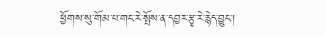ཕྱོགས་སུ་གོམ་པ་གང་རེ་སྤོས་ན་དབྱར་རྩྭ་རེ་རྙེད་བྱུང་།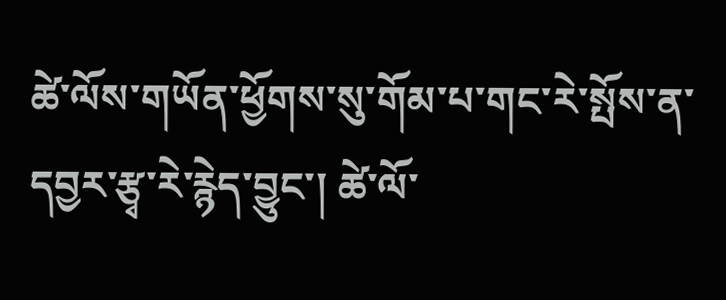ཚེ་ལོས་གཡོན་ཕྱོགས་སུ་གོམ་པ་གང་རེ་སྤོས་ན་དབྱར་རྩྭ་རེ་རྙེད་བྱུང་། ཚེ་ལོ་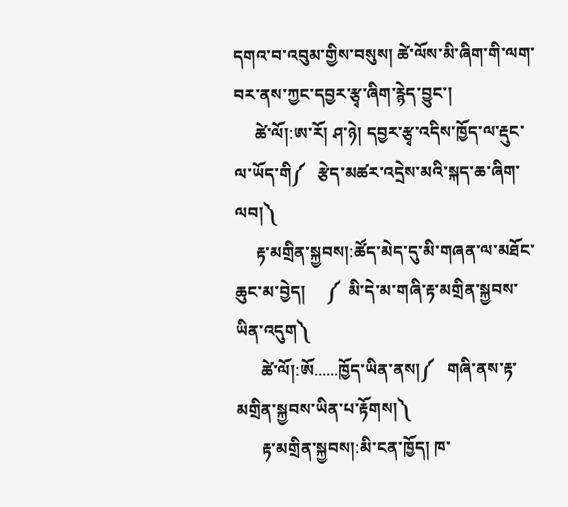དགའ་བ་འབུམ་གྱིས་བསུས། ཚེ་ལོས་མི་ཞིག་གི་ལག་བར་ནས་ཀྱང་དབྱར་རྩྭ་ཞིག་རྙེད་བྱུང་།
     ཚེ་ལོ།:ཨ་རོ། ཤ་ཉེ། དབྱར་རྩྭ་འདིས་ཁྱོད་ལ་རྡུང་ལ་ཡོད་གི༼   རྩེད་མཚར་འདྲེས་མའི་སྐད་ཆ་ཞིག་ལབ།༽
     རྟ་མགྲིན་སྐྱབས།:ཚོད་མེད་དུ་མི་གཞན་ལ་མཐོང་ཆུང་མ་བྱེད།     ༼  མི་དེ་མ་གཞི་རྟ་མགྲིན་སྐྱབས་ཡིན་འདུག༽
      ཚེ་ལོ།:ཨོ......ཁྱོད་ཡིན་ནས།༼   གཞི་ནས་རྟ་མགྲིན་སྐྱབས་ཡིན་པ་རྟོགས།༽
      རྟ་མགྲིན་སྐྱབས།:མི་ངན་ཁྱོད། ཁ་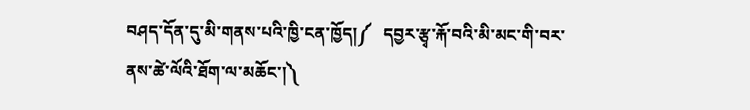བཤད་དོན་དུ་མི་གནས་པའི་ཁྱི་ངན་ཁྱོད།༼   དབྱར་རྩྭ་རྐོ་བའི་མི་མང་གི་བར་ནས་ཚེ་ལོའི་ཐོག་ལ་མཆོང་།༽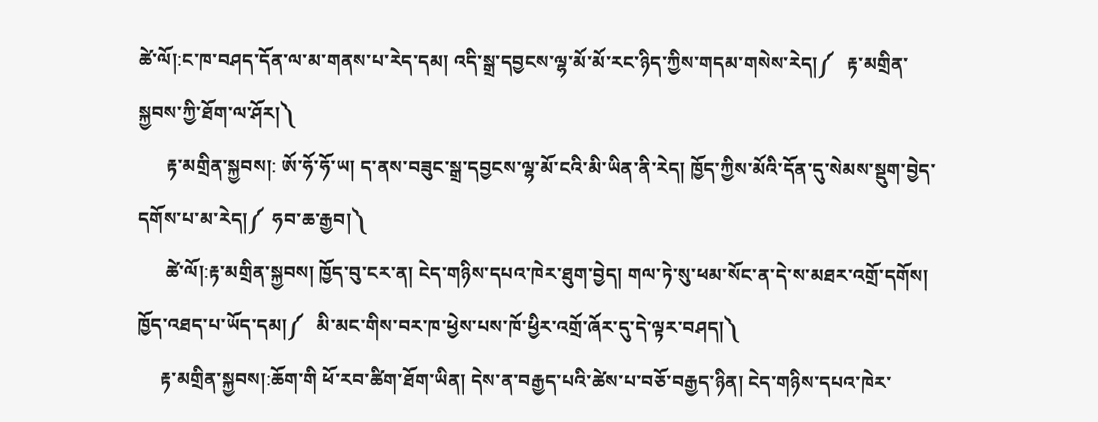ཚེ་ལོ།:ང་ཁ་བཤད་དོན་ལ་མ་གནས་པ་རེད་དམ། འདི་སྒྲ་དབྱངས་ལྷ་མོ་མོ་རང་ཉིད་ཀྱིས་གདམ་གསེས་རེད།༼   རྟ་མགྲིན་སྐྱབས་ཀྱི་ཐོག་ལ་ཤོར།༽
      རྟ་མགྲིན་སྐྱབས།: ཨོ་ཧོ་ཧོ་ཡ། ད་ནས་བཟུང་སྒྲ་དབྱངས་ལྷ་མོ་ངའི་མི་ཡིན་ནི་རེད། ཁྱོད་ཀྱིས་མོའི་དོན་དུ་སེམས་སྡུག་བྱེད་དགོས་པ་མ་རེད།༼  ཧབ་ཆ་རྒྱབ།༽
      ཚེ་ལོ།:རྟ་མགྲིན་སྐྱབས། ཁྱོད་བུ་ངར་ན། ངེད་གཉིས་དཔའ་ཁེར་ཐུག་བྱེད། གལ་ཏེ་སུ་ཕམ་སོང་ན་དེ་ས་མཐར་འགྲོ་དགོས། ཁྱོད་འཐད་པ་ཡོད་དམ།༼   མི་མང་གིས་བར་ཁ་ཕྱེས་པས་ཁོ་ཕྱིར་འགྲོ་ཞོར་དུ་དེ་ལྟར་བཤད།༽
     རྟ་མགྲིན་སྐྱབས།:ཆོག་གི ཕོ་རབ་ཚིག་ཐོག་ཡིན། དེས་ན་བརྒྱད་པའི་ཚེས་པ་བཅོ་བརྒྱད་ཉིན། ངེད་གཉིས་དཔའ་ཁེར་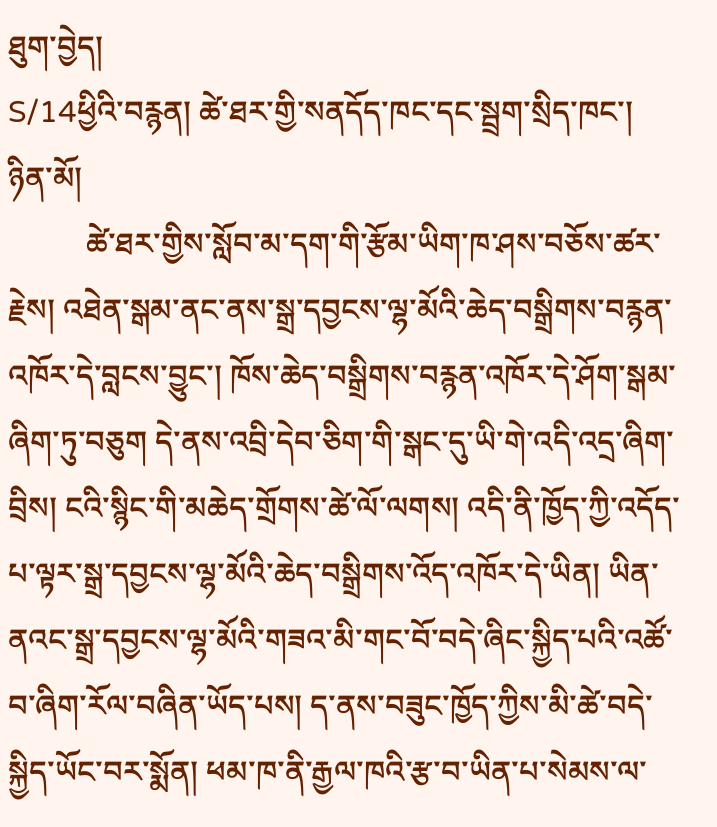ཐུག་བྱེད།
S/14ཕྱིའི་བརྙན། ཚེ་ཐར་གྱི་སནདོད་ཁང་དང་སྦྲག་སྲིད་ཁང་། ཉིན་མོ།
          ཚེ་ཐར་གྱིས་སློབ་མ་དག་གི་རྩོམ་ཡིག་ཁ་ཤས་བཅོས་ཚར་རྗེས། འཐེན་སྒམ་ནང་ནས་སྒྲ་དབྱངས་ལྷ་མོའི་ཆེད་བསྒྲིགས་བརྙན་འཁོར་དེ་བླངས་བྱུང་། ཁོས་ཆེད་བསྒྲིགས་བརྙན་འཁོར་དེ་ཤོག་སྒམ་ཞིག་ཏུ་བཅུག དེ་ནས་འབྲི་དེབ་ཅིག་གི་སྒང་དུ་ཡི་གེ་འདི་འདྲ་ཞིག་བྲིས། ངའི་སྙིང་གི་མཆེད་གྲོགས་ཚེ་ལོ་ལགས། འདི་ནི་ཁྱོད་ཀྱི་འདོད་པ་ལྟར་སྒྲ་དབྱངས་ལྷ་མོའི་ཆེད་བསྒྲིགས་འོད་འཁོར་དེ་ཡིན། ཡིན་ནའང་སྒྲ་དབྱངས་ལྷ་མོའི་གཟའ་མི་གང་བོ་བདེ་ཞིང་སྐྱིད་པའི་འཚོ་བ་ཞིག་རོལ་བཞིན་ཡོད་པས། ད་ནས་བཟུང་ཁྱོད་ཀྱིས་མི་ཚེ་བདེ་སྐྱིད་ཡོང་བར་སྨོན། ཕམ་ཁ་ནི་རྒྱལ་ཁའི་རྩ་བ་ཡིན་པ་སེམས་ལ་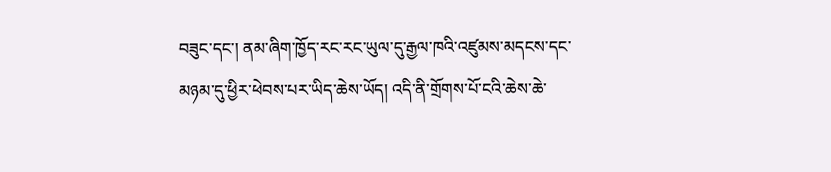བཟུང་དང་། ནམ་ཞིག་ཁྱོད་རང་རང་ཡུལ་དུ་རྒྱལ་ཁའི་འཛུམས་མདངས་དང་མཉམ་དུ་ཕྱིར་ཕེབས་པར་ཡིད་ཆེས་ཡོད། འདི་ནི་གྲོགས་པོ་ངའི་ཆེས་ཆེ་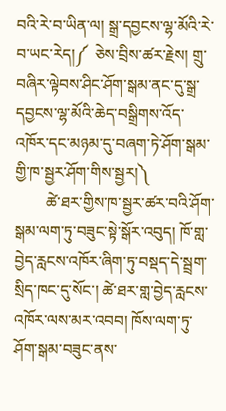བའི་རེ་བ་ཡིན་ལ། སྒྲ་དབྱངས་ལྷ་མོའི་རེ་བ་ཡང་རེད།༼  ཅེས་བྲིས་ཚར་རྗེས། གྲུ་བཞིར་ལྟེབས་ཤིང་ཤོག་སྒམ་ནང་དུ་སྒྲ་དབྱངས་ལྷ་མོའི་ཆེད་བསྒྲིགས་འོད་འཁོར་དང་མཉམ་དུ་བཞག་ཏེ་ཤོག་སྒམ་གྱི་ཁ་སྦྱར་ཤོག་གིས་སྦྱར།༽
        ཚེ་ཐར་གྱིས་ཁ་སྦྱར་ཚར་བའི་ཤོག་སྒམ་ལག་ཏུ་བཟུང་སྟེ་སྒོར་འབུད། ཁོ་གླ་བྱེད་རླངས་འཁོར་ཞིག་ཏུ་བསྡད་དེ་སྦྲག་སྲིད་ཁང་དུ་སོང་། ཚེ་ཐར་གླ་བྱེད་རླངས་འཁོར་ལས་མར་འབབ། ཁོས་ལག་ཏུ་ཤོག་སྒམ་བཟུང་ནས་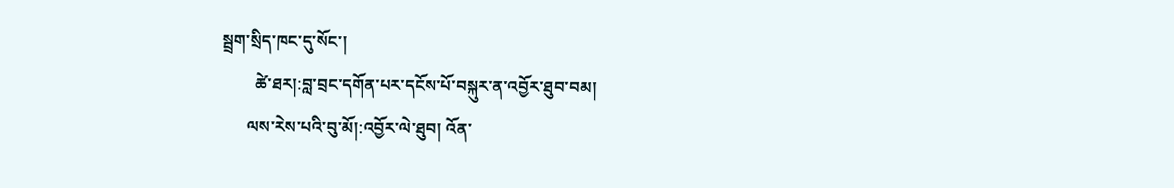སྦྲག་སྲིད་ཁང་དུ་སོང་།
        ཚེ་ཐར།:བླ་བྲང་དགོན་པར་དངོས་པོ་བསྐུར་ན་འབྱོར་ཐུབ་བམ།
      ལས་རེས་པའི་བུ་མོ།:འབྱོར་ལེ་ཐུབ། འོན་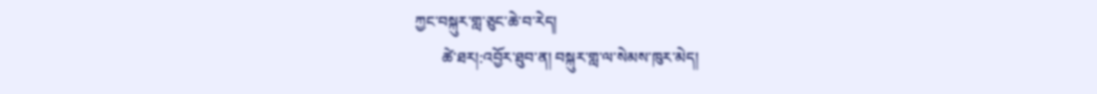ཀྱང་བསྐུར་གླ་ཅུང་ཆེ་བ་རེད།
       ཚེ་ཐར།:འབྱོར་ཐུབ་ན། བསྐུར་གླ་ལ་སེམས་ཁུར་མེད།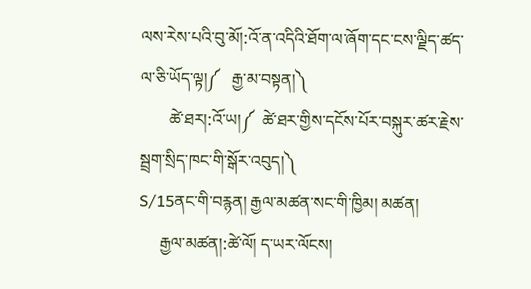ལས་རེས་པའི་བུ་མོ།:འོ་ན་འདིའི་ཐོག་ལ་ཞོག་དང་ངས་ལྗིད་ཚད་ལ་ཅི་ཡོད་ལྟ།༼   རྒྱ་མ་བསྟན།༽
       ཚེ་ཐར།:འོ་ཡ།༼  ཚེ་ཐར་གྱིས་དངོས་པོར་བསྐུར་ཚར་རྗེས་སྦྲག་སྲིད་ཁང་གི་སྒོར་འབུད།༽
S/15ནང་གི་བརྙན། རྒྱལ་མཚན་སང་གི་ཁྱིམ། མཚན།
     རྒྱལ་མཚན།:ཚེ་ལོ། ད་ཡར་ལོངས།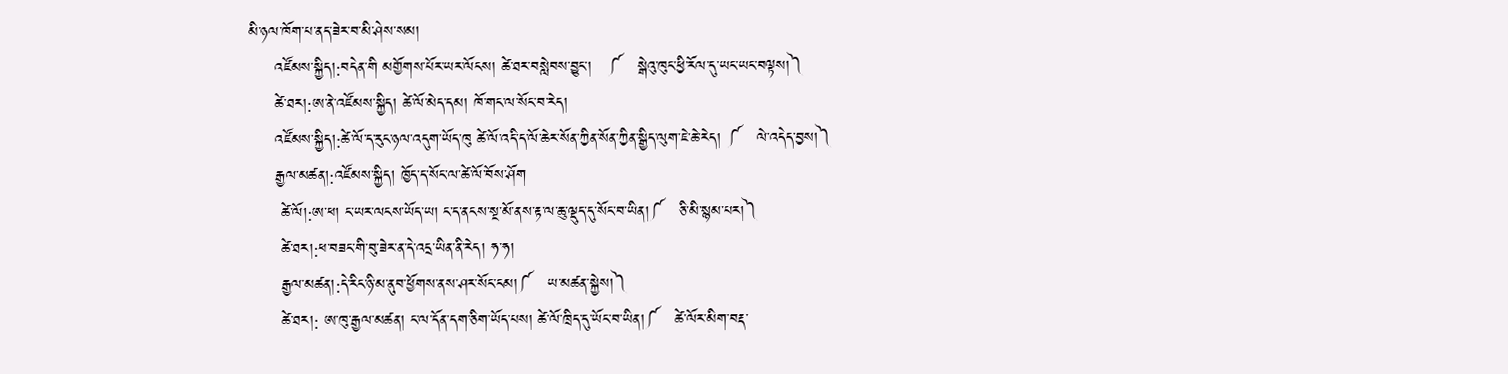མི་ཉལ་ཁོག་པ་ནད་ཟེར་བ་མི་ཤེས་སམ།
     འཛོམས་སྐྱིད།:བདེན་གི མགྱོགས་པོར་ཡར་ལོངས། ཚེ་ཐར་བསླེབས་བྱུང་།   ༼   སྒེའུ་ཁུང་ཕྱི་རོལ་དུ་ཡང་ཡང་བལྟས།༽
     ཚེ་ཐར།:ཨ་ནེ་འཛོམས་སྐྱིད། ཚེ་ལོ་མེད་དམ། ཁོ་གང་ལ་སོང་བ་རེད།
     འཛོམས་སྐྱིད།:ཚེ་ལོ་ད་རུང་ཉལ་འདུག་ཡོད་ཁུ ཚེ་ལོ་འདི་ད་ལོ་ཆེར་སོན་ཀྱིན་སོན་ཀྱིན་སྒྱིད་ལུག་ཇེ་ཆེ་རེད། ༼   ལེ་འདེད་བྱས།༽
     རྒྱལ་མཚན།:འཛོམས་སྐྱིད། ཁྱོད་ད་སོང་ལ་ཚེ་ལོ་བོས་ཤོག
      ཚེ་ལོ།:ཨ་ཕ། ང་ཡར་ལངས་ཡོད་ཡ། ང་ད་ནངས་སྔ་མོ་ནས་རྟ་ལ་ཆུ་ལྡུད་དུ་སོང་བ་ཡིན།༼   ཅི་མི་སྙམ་པར།༽
      ཚེ་ཐར།:ཕ་བཟང་གི་བུ་ཟེར་ན་དེ་འདྲ་ཡིན་ནི་རེད། ཧ་ཧ།
      རྒྱལ་མཚན།:དེ་རིང་ཉི་མ་ནུབ་ཕྱོགས་ནས་ཤར་སོང་ངམ།༼   ཡ་མཚན་སྐྱེས།༽
      ཚེ་ཐར།: ཨ་ཁུ་རྒྱལ་མཚན། ང་ལ་དོན་དག་ཅིག་ཡོད་པས། ཚེ་ལོ་ཁྲིད་དུ་ཡོང་བ་ཡིན།༼   ཚེ་ལོར་མིག་བརྡ་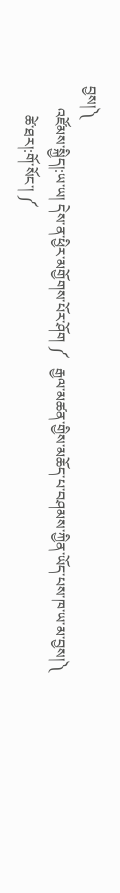བྱས།༽
      འཛོམས་སྐྱིད།:ཡ་ཡ། དེས་ན་ཕྱིར་མགྱོགས་པོར་ཤོག ༼   རྒྱལ་མཚན་གྱིས་མཆོད་པ་བཤམས་ཀྱིན་ཡོད་པས་ཁ་ཡ་མ་བྱས།༽
        ཚེ་ཐར།:གོ་སོང་། ༼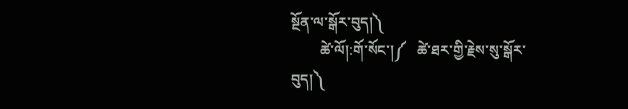སྔོན་ལ་སྒོར་བུད།༽
        ཚེ་ལོ།:གོ་སོང་།༼   ཚེ་ཐར་གྱི་རྗེས་སུ་སྒོར་བུད།༽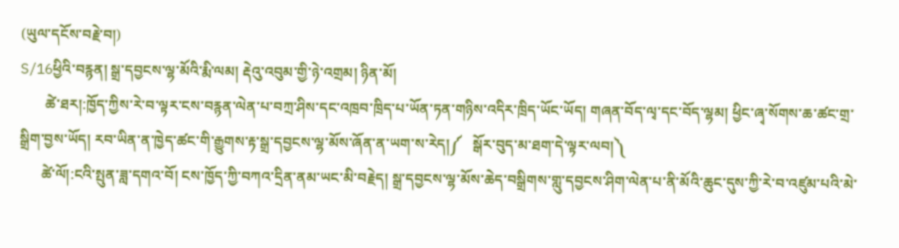(ཡུལ་དངོས་བརྗེ་བ།)
S/16ཕྱིའི་བརྙན། སྒྲ་དབྱངས་ལྷ་མོའི་རྨི་ལམ། རྡེའུ་འབུམ་གྱི་ཉེ་འགྲམ། ཉིན་མོ།
       ཚེ་ཐར།:ཁྱོད་ཀྱིས་རེ་བ་ལྟར་ངས་བརྙན་ལེན་པ་བཀྲ་ཤིས་དང་འཁྲབ་ཁྲིད་པ་ཡོན་ཏན་གཉིས་འདིར་ཁྲིད་ཡོང་ཡོད། གཞན་བོད་ལྭ་དང་བོད་ལྷམ། ཕྱིང་ཞྭ་སོགས་ཆ་ཚང་གྲ་སྒྲིག་བྱས་ཡོད། རབ་ཡིན་ན་ཁྱེད་ཚང་གི་རྒྱུགས་རྟ་སྒྲ་དབྱངས་ལྷ་མོས་ཞོན་ན་ཡག་ས་རེད།༼   སྒོར་བུད་མ་ཐག་དེ་ལྟར་ལབ།༽
      ཚེ་ལོ།:ངའི་སྤུན་ཟླ་དགའ་བོ། ངས་ཁྱོད་ཀྱི་བཀའ་དྲིན་ནམ་ཡང་མི་བརྗེད། སྒྲ་དབྱངས་ལྷ་མོས་ཆེད་བསྒྲིགས་གླུ་དབྱངས་ཤིག་ལེན་པ་ནི་མོའི་ཆུང་དུས་ཀྱི་རེ་བ་འཛུམ་པའི་མེ་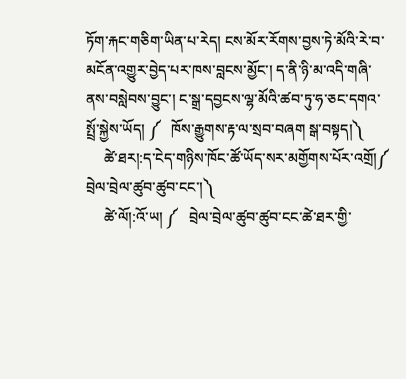ཏོག་རྐང་གཅིག་ཡིན་པ་རེད། ངས་མོར་རོགས་བྱས་ཏེ་མོའི་རེ་བ་མངོན་འགྱུར་བྱེད་པར་ཁས་བླངས་མྱོང་། ད་ནི་ཉི་མ་འདི་གཞི་ནས་བསླེབས་བྱུང་། ང་སྒྲ་དབྱངས་ལྷ་མོའི་ཚབ་ཏུ་ཧ་ཅང་དགའ་སྤྲོ་སྐྱེས་ཡོད། ༼   ཁོས་རྒྱུགས་རྟ་ལ་སྲབ་བཞག སྒ་བསྟད།༽
     ཚེ་ཐར།:ད་ངེད་གཉིས་ཁོང་ཚོ་ཡོད་སར་མགྱོགས་པོར་འགྲོ།༼   བྲེལ་བྲེལ་ཚུབ་ཚུབ་ངང་།༽
     ཚེ་ལོ།:འོ་ཡ། ༼   བྲེལ་བྲེལ་ཚུབ་ཚུབ་ངང་ཚེ་ཐར་གྱི་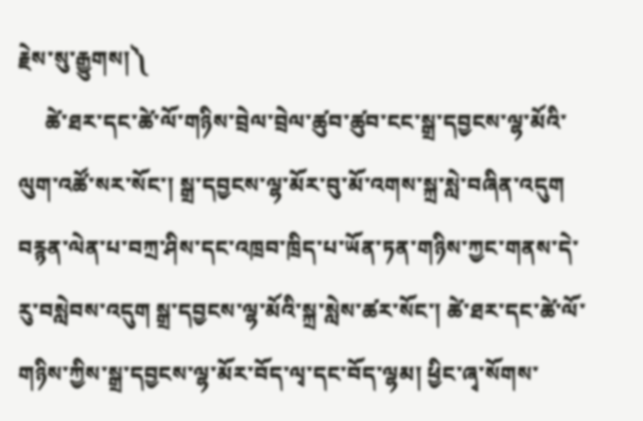རྗེས་སུ་རྒྱུགས།༽
     ཚེ་ཐར་དང་ཚེ་ལོ་གཉིས་བྲེལ་བྲེལ་ཚུབ་ཚུབ་ངང་སྒྲ་དབྱངས་ལྷ་མོའི་ལུག་འཚོ་སར་སོང་། སྒྲ་དབྱངས་ལྷ་མོར་བུ་མོ་འགས་སྐྲ་སླེ་བཞིན་འདུག བརྙན་ལེན་པ་བཀྲ་ཤིས་དང་འཁྲབ་ཁྲིད་པ་ཡོན་ཏན་གཉིས་ཀྱང་གནས་དེ་རུ་བསླེབས་འདུག སྒྲ་དབྱངས་ལྷ་མོའི་སྐྲ་སླེས་ཚར་སོང་། ཚེ་ཐར་དང་ཚེ་ལོ་གཉིས་ཀྱིས་སྒྲ་དབྱངས་ལྷ་མོར་བོད་ལྭ་དང་བོད་ལྷམ། ཕྱིང་ཞྭ་སོགས་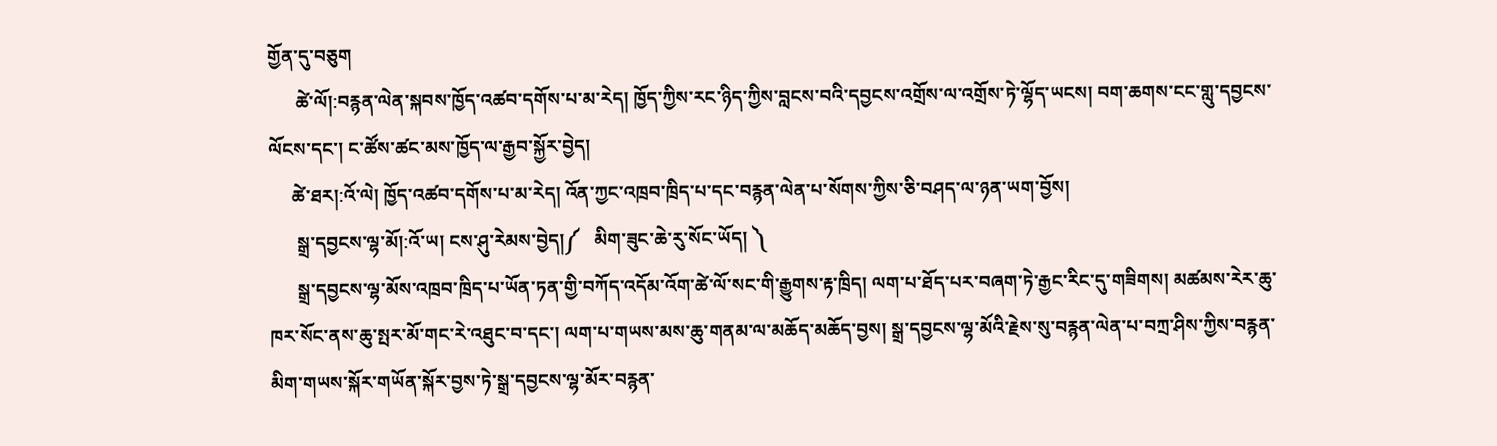གྱོན་དུ་བཅུག
      ཚེ་ལོ།:བརྙན་ལེན་སྐབས་ཁྱོད་འཚབ་དགོས་པ་མ་རེད། ཁྱོད་ཀྱིས་རང་ཉིད་ཀྱིས་བླངས་བའི་དབྱངས་འགྲོས་ལ་འགྲོས་ཏེ་ལྷོད་ཡངས། བག་ཆགས་ངང་གླུ་དབྱངས་ལོངས་དང་། ང་ཚོས་ཚང་མས་ཁྱོད་ལ་རྒྱབ་སྐྱོར་བྱེད།
     ཚེ་ཐར།:འོ་ལེ། ཁྱོད་འཚབ་དགོས་པ་མ་རེད། འོན་ཀྱང་འཁྲབ་ཁྲིད་པ་དང་བརྙན་ལེན་པ་སོགས་ཀྱིས་ཅི་བཤད་ལ་ཉན་ཡག་བྱོས།
      སྒྲ་དབྱངས་ལྷ་མོ།:འོ་ཡ། ངས་ཤུ་རེམས་བྱེད།༼   མིག་ཟུང་ཆེ་རུ་སོང་ཡོད། ༽
      སྒྲ་དབྱངས་ལྷ་མོས་འཁྲབ་ཁྲིད་པ་ཡོན་ཏན་གྱི་བཀོད་འདོམ་འོག་ཚེ་ལོ་སང་གི་རྒྱུགས་རྟ་ཁྲིད། ལག་པ་ཐོད་པར་བཞག་ཏེ་རྒྱང་རིང་དུ་གཟིགས། མཚམས་རེར་ཆུ་ཁར་སོང་ནས་ཆུ་སྤར་མོ་གང་རེ་འཐུང་བ་དང་། ལག་པ་གཡས་མས་ཆུ་གནམ་ལ་མཆོད་མཆོད་བྱས། སྒྲ་དབྱངས་ལྷ་མོའི་རྗེས་སུ་བརྙན་ལེན་པ་བཀྲ་ཤིས་ཀྱིས་བརྙན་མིག་གཡས་སྐོར་གཡོན་སྐོར་བྱས་ཏེ་སྒྲ་དབྱངས་ལྷ་མོར་བརྙན་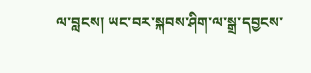ལ་བླངས། ཡང་བར་སྐབས་ཤིག་ལ་སྒྲ་དབྱངས་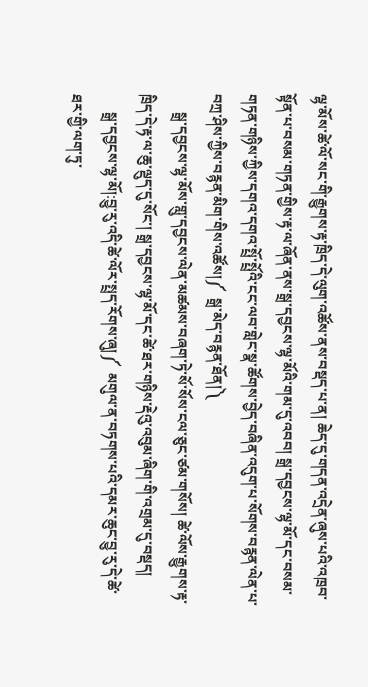ལྷ་མོས་ཚེ་ལོ་སང་གི་རྒྱུགས་རྟ་ཁྲིད་དེ་ལུག་འཚོས་ནས་བསྡད་པ་ན། ཆེད་དུ་གདན་འདྲེན་ཞུས་པའི་འཁྲབ་སྟོན་པ་བསམ་གཏན་གྱིས་རྟ་ལ་ཞོན་ནས་སྒྲ་དབྱངས་ལྷ་མོའི་གམ་དུ་འབབ། སྒྲ་དབྱངས་ལྷ་མོ་དང་བསམ་གཏན་གཉིས་ཀྱིས་དགའ་དགའ་སྤྲོ་སྤྲོའི་ངང་ལབ་གླེང་སྣ་ཚོགས་བྱེད་བཞིན་འདུག་པ་སོགས་བརྙན་ལེན་པ་བཀྲ་ཤིས་ཀྱིས་བརྙན་མིག་གིས་འཚོས།༼  སྒྲ་མེད་བརྙན་ཐོན།༽
     སྒྲ་དབྱངས་ལྷ་མོས་གླུ་དབྱངས་ལེན་མཚམས་བཞག་ཏེ་སོ་སོས་ངལ་ཅུང་ཙམ་གསོས། ཚེ་ལོས་རྒྱུགས་རྟ་ཁྲིད་དེ་རྟ་ལ་ཆུ་ལྡུད་དུ་སོང་། སྒྲ་དབྱངས་ལྷ་མོ་དང་ཚེ་ཐར་གཉིས་རྡེའུ་འབུམ་ཞིག་གི་འགྲམ་དུ་བསྡད།
     སྒྲ་དབྱངས་ལྷ་མོ།:བྱུ་རུ་འདི་ཚེ་ལོར་སྤྲད་རོགས་ཞུ།༼  མགུལ་ན་བཏགས་པའི་དམར་ཆུང་བྱུ་རུ་དེ་ཚེ་ཐར་གྱི་ལག་ཏུ་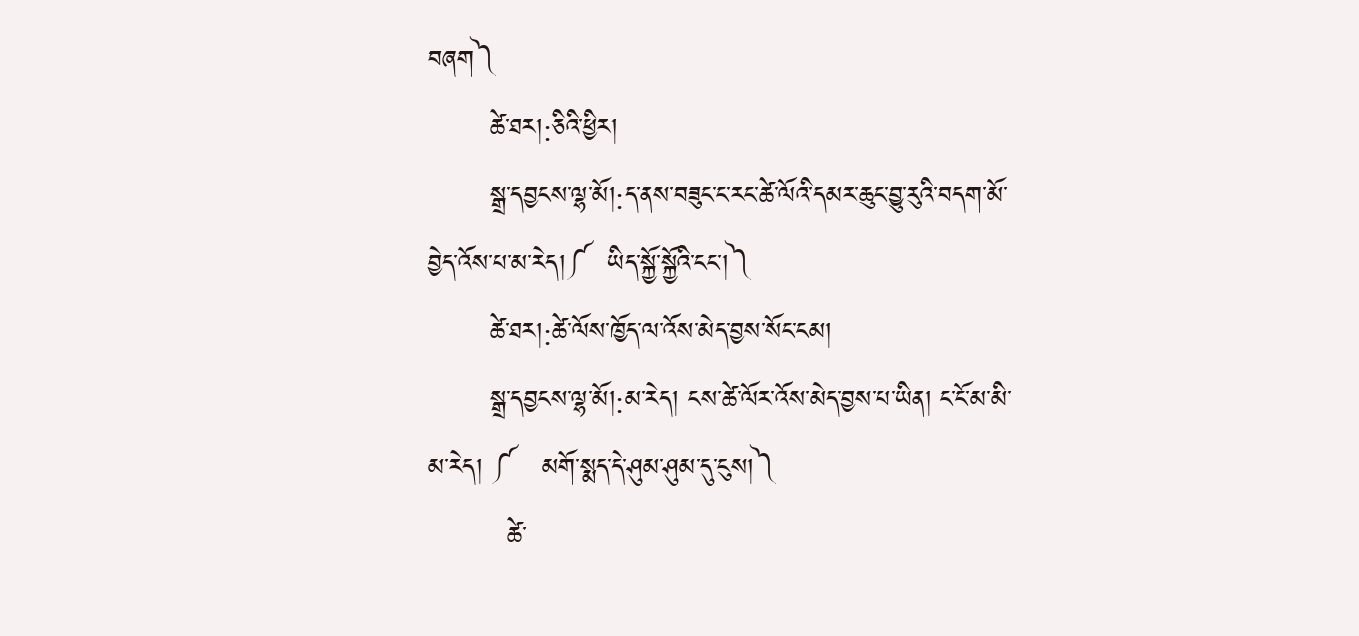བཞག༽
       ཚེ་ཐར།:ཅིའི་ཕྱིར།
       སྒྲ་དབྱངས་ལྷ་མོ།:ད་ནས་བཟུང་ང་རང་ཚེ་ལོའི་དམར་ཆུང་བྱུ་རུའི་བདག་མོ་བྱེད་འོས་པ་མ་རེད།༼  ཡིད་སྐྱོ་སྐྱོའི་ངང་།༽
       ཚེ་ཐར།:ཚེ་ལོས་ཁྱོད་ལ་འོས་མེད་བྱས་སོང་ངམ།
       སྒྲ་དབྱངས་ལྷ་མོ།:མ་རེད། ངས་ཚེ་ལོར་འོས་མེད་བྱས་པ་ཡིན། ང་ངོ་མ་མི་མ་རེད། ༼   མགོ་སྨད་དེ་ཤུམ་ཤུམ་དུ་ངུས།༽
         ཚེ་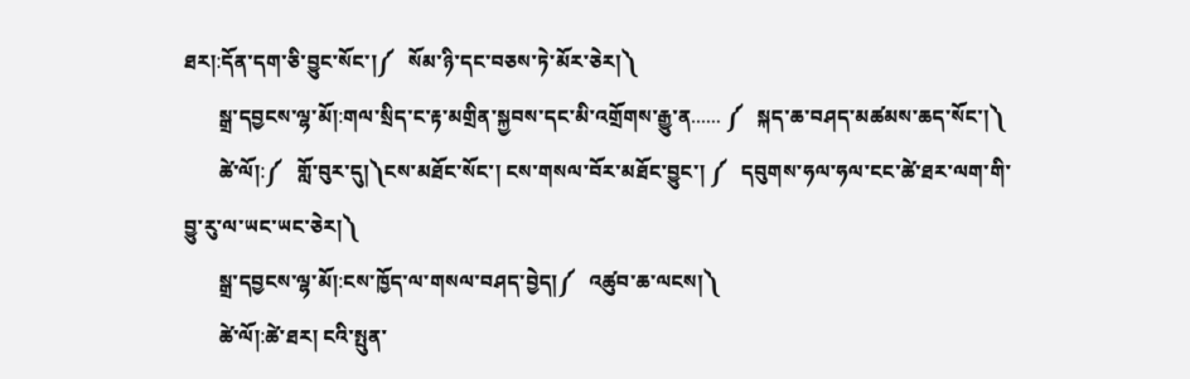ཐར།:དོན་དག་ཅི་བྱུང་སོང་།༼   སོམ་ཉི་དང་བཅས་ཏེ་མོར་ཅེར།༽
       སྒྲ་དབྱངས་ལྷ་མོ།:གལ་སྲིད་ང་རྟ་མགྲིན་སྐྱབས་དང་མི་འགྲོགས་རྒྱུ་ན...... ༼   སྐད་ཆ་བཤད་མཚམས་ཆད་སོང་།༽
       ཚེ་ལོ།:༼   གློ་བུར་དུ།༽ངས་མཐོང་སོང་། ངས་གསལ་བོར་མཐོང་བྱུང་། ༼   དབུགས་ཧལ་ཧལ་ངང་ཚེ་ཐར་ལག་གི་བྱུ་རུ་ལ་ཡང་ཡང་ཅེར།༽
       སྒྲ་དབྱངས་ལྷ་མོ།:ངས་ཁྱོད་ལ་གསལ་བཤད་བྱེད།༼   འཚུབ་ཆ་ལངས།༽
       ཚེ་ལོ།:ཚེ་ཐར། ངའི་སྤུན་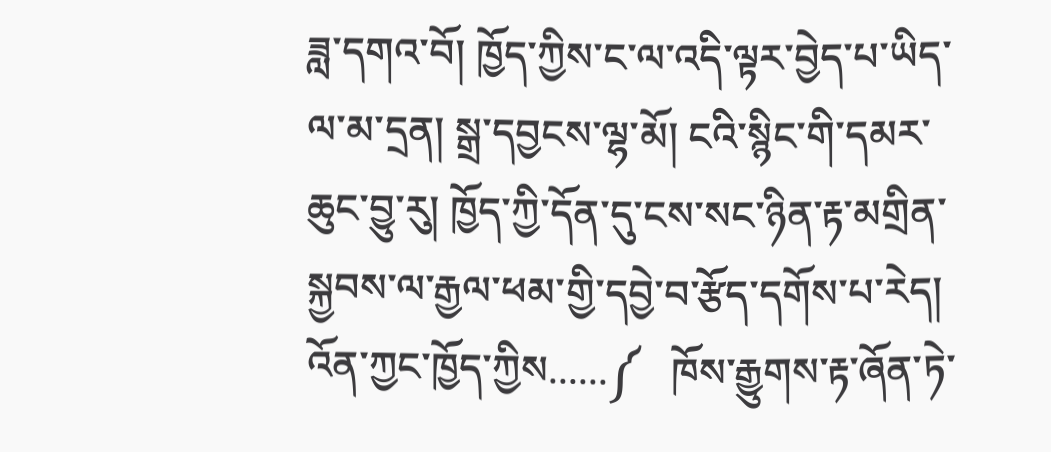ཟླ་དགའ་བོ། ཁྱོད་ཀྱིས་ང་ལ་འདི་ལྟར་བྱེད་པ་ཡིད་ལ་མ་དྲན། སྒྲ་དབྱངས་ལྷ་མོ། ངའི་སྙིང་གི་དམར་ཆུང་བྱུ་རུ། ཁྱོད་ཀྱི་དོན་དུ་ངས་སང་ཉིན་རྟ་མགྲིན་སྐྱབས་ལ་རྒྱལ་ཕམ་གྱི་དབྱེ་བ་རྩོད་དགོས་པ་རེད། འོན་ཀྱང་ཁྱོད་ཀྱིས......༼   ཁོས་རྒྱུགས་རྟ་ཞོན་ཏེ་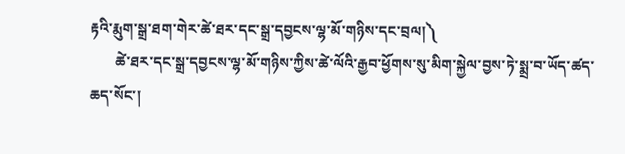རྟའི་རྨུག་སྒྲ་ཐག་གེར་ཚེ་ཐར་དང་སྒྲ་དབྱངས་ལྷ་མོ་གཉིས་དང་བྲལ།༽
       ཚེ་ཐར་དང་སྒྲ་དབྱངས་ལྷ་མོ་གཉིས་ཀྱིས་ཚེ་ལོའི་རྒྱབ་ཕྱོགས་སུ་མིག་སྐྱེལ་བྱས་ཏེ་སྨྲ་བ་ཡོད་ཚད་ཆད་སོང་།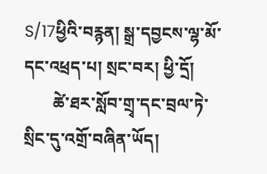S/17ཕྱིའི་བརྙན། སྒྲ་དབྱངས་ལྷ་མོ་དང་འཕྲད་པ། སྲང་བར། ཕྱི་དྲོ།
       ཚེ་ཐར་སློབ་གྲྭ་དང་བྲལ་ཏེ་སྲིང་དུ་འགྲོ་བཞིན་ཡོད།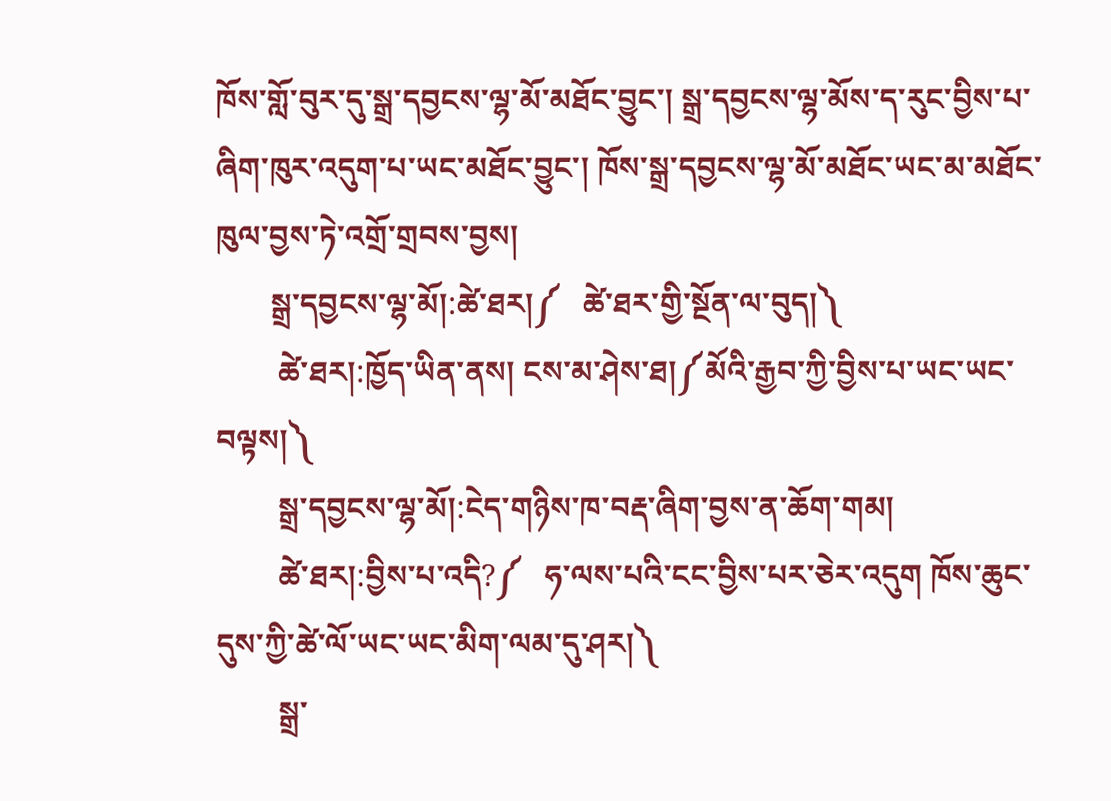ཁོས་གློ་བུར་དུ་སྒྲ་དབྱངས་ལྷ་མོ་མཐོང་བྱུང་། སྒྲ་དབྱངས་ལྷ་མོས་ད་རུང་བྱིས་པ་ཞིག་ཁུར་འདུག་པ་ཡང་མཐོང་བྱུང་། ཁོས་སྒྲ་དབྱངས་ལྷ་མོ་མཐོང་ཡང་མ་མཐོང་ཁུལ་བྱས་ཏེ་འགྲོ་གྲབས་བྱས།
       སྒྲ་དབྱངས་ལྷ་མོ།:ཚེ་ཐར།༼   ཚེ་ཐར་གྱི་སྔོན་ལ་བུད།༽
        ཚེ་ཐར།:ཁྱོད་ཡིན་ནས། ངས་མ་ཤེས་ཐ།༼མོའི་རྒྱབ་ཀྱི་བྱིས་པ་ཡང་ཡང་བལྟས།༽
        སྒྲ་དབྱངས་ལྷ་མོ།:ངེད་གཉིས་ཁ་བརྡ་ཞིག་བྱས་ན་ཆོག་གམ།
        ཚེ་ཐར།:བྱིས་པ་འདི?༼   ཧ་ལས་པའི་ངང་བྱིས་པར་ཅེར་འདུག ཁོས་ཆུང་དུས་ཀྱི་ཚེ་ལོ་ཡང་ཡང་མིག་ལམ་དུ་ཤར།༽
        སྒྲ་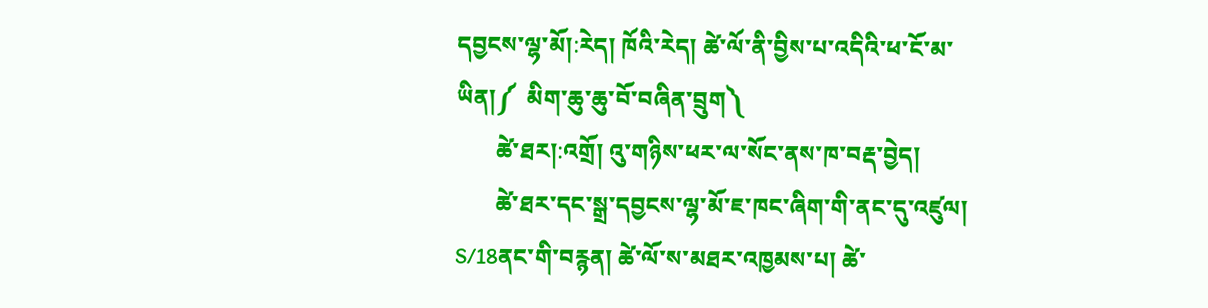དབྱངས་ལྷ་མོ།:རེད། ཁོའི་རེད། ཚེ་ལོ་ནི་བྱིས་པ་འདིའི་ཕ་ངོ་མ་ཡིན།༼  མིག་ཆུ་ཆུ་བོ་བཞིན་བྲུག༽
       ཚེ་ཐར།:འགྲོ། འུ་གཉིས་ཕར་ལ་སོང་ནས་ཁ་བརྡ་བྱེད།
       ཚེ་ཐར་དང་སྒྲ་དབྱངས་ལྷ་མོ་ཇ་ཁང་ཞིག་གི་ནང་དུ་འཛུལ།
S/18ནང་གི་བརྙན། ཚེ་ལོ་ས་མཐར་འཁྱམས་པ། ཚེ་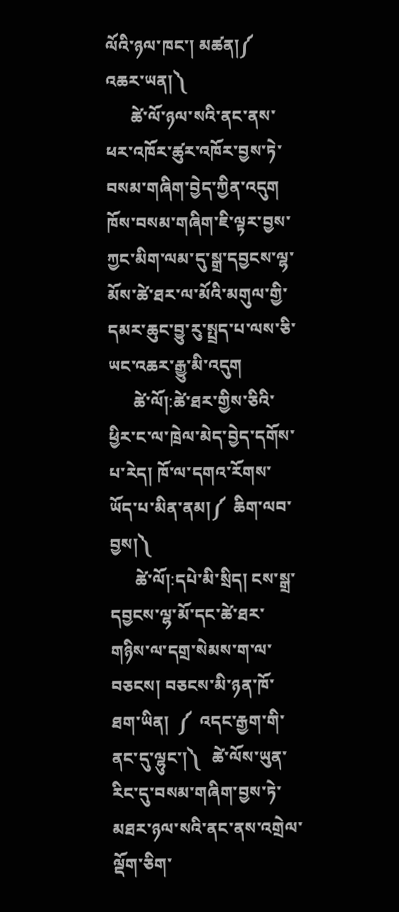ལོའི་ཉལ་ཁང་། མཚན།༼   འཆར་ཡན།༽
      ཚེ་ལོ་ཉལ་སའི་ནང་ནས་ཕར་འཁོར་ཚུར་འཁོར་བྱས་ཏེ་བསམ་གཞིག་བྱེད་ཀྱིན་འདུག ཁོས་བསམ་གཞིག་ཇི་ལྟར་བྱས་ཀྱང་མིག་ལམ་དུ་སྒྲ་དབྱངས་ལྷ་མོས་ཚེ་ཐར་ལ་མོའི་མགུལ་གྱི་དམར་ཆུང་བྱུ་རུ་སྤྲད་པ་ལས་ཅི་ཡང་འཆར་རྒྱུ་མི་འདུག
      ཚེ་ལོ།:ཚེ་ཐར་གྱིས་ཅིའི་ཕྱིར་ང་ལ་ཁྲེལ་མེད་བྱེད་དགོས་པ་རེད། ཁོ་ལ་དགའ་རོགས་ཡོད་པ་མིན་ནམ།༼  ཆིག་ལབ་བྱས།༽
      ཚེ་ལོ།:དཔེ་མི་སྲིད། ངས་སྒྲ་དབྱངས་ལྷ་མོ་དང་ཚེ་ཐར་གཉིས་ལ་དགྲ་སེམས་ག་ལ་བཅངས། བཅངས་མི་ཉན་ཁོ་ཐག་ཡིན།  ༼  འདང་རྒྱག་གི་ནང་དུ་ལྷུང་།༽   ཚེ་ལོས་ཡུན་རིང་དུ་བསམ་གཞིག་བྱས་ཏེ་མཐར་ཉལ་སའི་ནང་ནས་འགྲེལ་ལྡོག་ཅིག་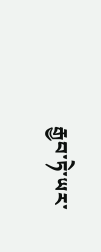རྒྱབ་ཏེ་ཡར་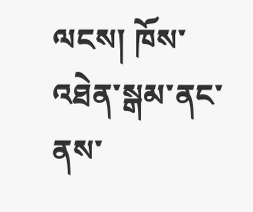ལངས། ཁོས་འཐེན་སྒམ་ནང་ནས་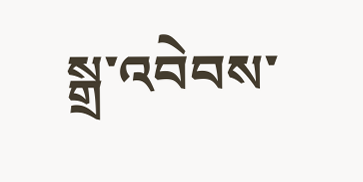སྒྲ་འབེབས་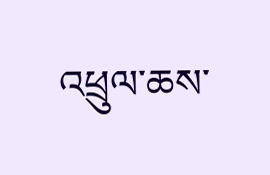འཕྲུལ་ཆས་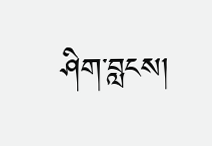ཤིག་བླངས།